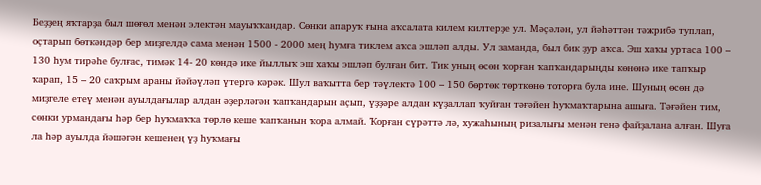Беҙҙең яҡтарҙа был шөғөл менән электән мауыҡҡандар. Сөнки апаруҡ ғына аҡсалата килем килтерҙе ул. Мәҫәлән, ул йәһәттән тәжрибә туплап, оҫтарып бөткәндәр бер миҙгелдә сама менән 1500 - 2000 мең һумға тиклем аҡса эшләп алды. Ул заманда, был бик ҙур аҡса. Эш хаҡы уртаса 100 – 130 һум тирәһе булғас, тимәк 14- 20 көндә ике йыллыҡ эш хаҡы эшләп булған бит. Тик уның өсөн ҡорған ҡапҡандарыңды көнөнә ике тапҡыр ҡарап, 15 – 20 саҡрым араны йәйәүләп үтергә кәрәк. Шул ваҡытта бер тәүлектә 100 – 150 бөртөк төрткөнө тоторға була ине. Шуның өсөн дә миҙгеле етеү менән ауылдағылар алдан әҙерләгән ҡапҡандарын аҫып, үҙҙәре алдан күҙаллап ҡуйған тәғәйен һуҡмаҡтарына ашыға. Тәғәйен тим, сөнки урмандағы һәр бер һуҡмаҡҡа төрлө кеше ҡапҡанын ҡора алмай. Ҡорған сүрәттә лә, хужаһының ризалығы менән генә файҙалана алған. Шуға ла һәр ауылда йәшәгән кешенең үҙ һуҡмағы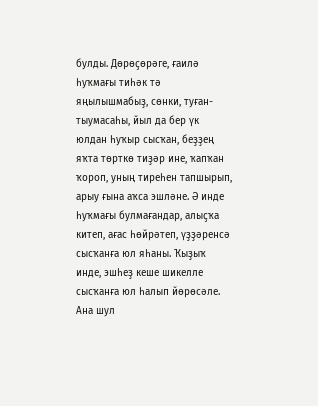булды. Дөрөҫөрәге, ғаилә һуҡмағы тиһәк тә яңылышмабыҙ, сөнки, туған-тыумасаһы, йыл да бер үк юлдан һуҡыр сысҡан, беҙҙең яҡта төрткө тиҙәр ине, ҡапҡан ҡороп, уның тиреһен тапшырып, арыу ғына аҡса эшләне. Ә инде һуҡмағы булмағандар, алыҫҡа китеп, ағас һөйрәтеп, үҙҙәренсә сысҡанға юл яһаны. Ҡыҙыҡ инде, эшһеҙ кеше шикелле сысҡанға юл һалып йөрөсәле. Ана шул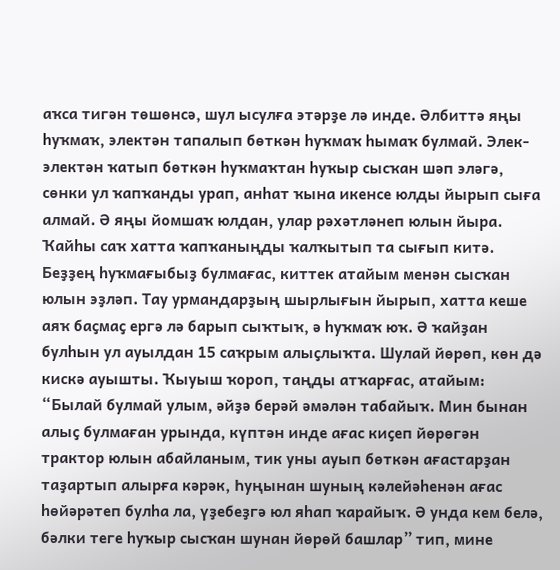аҡса тигән төшөнсә, шул ысулға этәрҙе лә инде. Әлбиттә яңы һуҡмаҡ, электән тапалып бөткән һуҡмаҡ һымаҡ булмай. Элек-электән ҡатып бөткән һуҡмаҡтан һуҡыр сысҡан шәп эләгә, сөнки ул ҡапҡанды урап, анһат ҡына икенсе юлды йырып сыға алмай. Ә яңы йомшаҡ юлдан, улар рәхәтләнеп юлын йыра. Ҡайһы саҡ хатта ҡапҡаныңды ҡалҡытып та сығып китә.
Беҙҙең һуҡмағыбыҙ булмағас, киттек атайым менән сысҡан юлын эҙләп. Тау урмандарҙың шырлығын йырып, хатта кеше аяҡ баҫмаҫ ергә лә барып сыҡтыҡ, ә һуҡмаҡ юҡ. Ә ҡайҙан булһын ул ауылдан 15 саҡрым алыҫлыҡта. Шулай йөрөп, көн дә кискә ауышты. Ҡыуыш ҡороп, таңды атҡарғас, атайым: “Былай булмай улым, әйҙә берәй әмәлән табайыҡ. Мин бынан алыҫ булмаған урында, күптән инде ағас киҫеп йөрөгән трактор юлын абайланым, тик уны ауып бөткән ағастарҙан таҙартып алырға кәрәк, Һуңынан шуның кәлейәһенән ағас һөйәрәтеп булһа ла, үҙебеҙгә юл яһап ҡарайыҡ. Ә унда кем белә, бәлки теге һуҡыр сысҡан шунан йөрөй башлар” тип, мине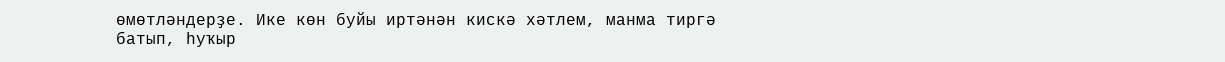өмөтләндерҙе. Ике көн буйы иртәнән кискә хәтлем, манма тиргә батып, һуҡыр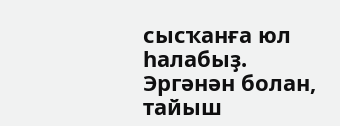сысҡанға юл һалабыҙ. Эргәнән болан, тайыш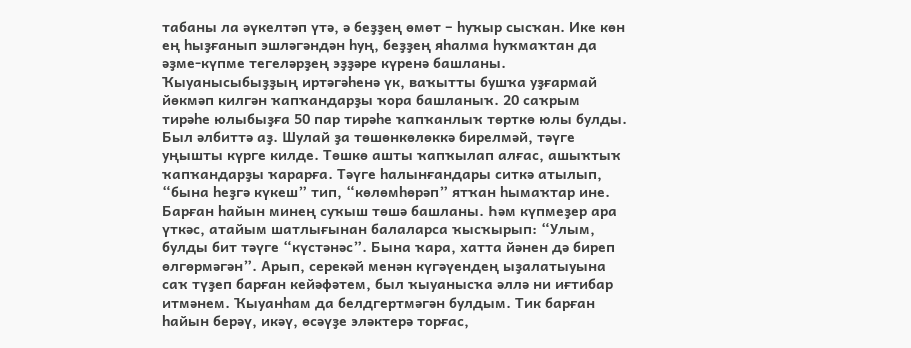табаны ла әүкелтәп үтә, ә беҙҙең өмөт – һуҡыр сысҡан. Ике көн ең һыҙғанып эшләгәндән һуң, беҙҙең яһалма һуҡмаҡтан да әҙме-күпме тегеләрҙең эҙҙәре күренә башланы. Ҡыуанысыбыҙҙың иртәгәһенә үк, ваҡытты бушҡа уҙғармай йөкмәп килгән ҡапҡандарҙы ҡора башланыҡ. 20 саҡрым тирәһе юлыбыҙға 50 пар тирәһе ҡапҡанлыҡ төрткө юлы булды. Был әлбиттә аҙ. Шулай ҙа төшөнкөлөккә бирелмәй, тәүге уңышты күрге килде. Төшкө ашты ҡапҡылап алғас, ашыҡтыҡ ҡапҡандарҙы ҡарарға. Тәүге һалынғандары ситкә атылып, “бына һеҙгә күкеш” тип, “көлөмһөрәп” ятҡан һымаҡтар ине. Барған һайын минең суҡыш төшә башланы. Һәм күпмеҙер ара үткәс, атайым шатлығынан балаларса ҡысҡырып: “Улым, булды бит тәүге “күстәнәс”. Бына ҡара, хатта йәнен дә биреп өлгөрмәгән”. Арып, серекәй менән күгәүендең ыҙалатыуына саҡ түҙеп барған кейәфәтем, был ҡыуанысҡа әллә ни иғтибар итмәнем. Ҡыуанһам да белдгертмәгән булдым. Тик барған һайын берәү, икәү, өсәүҙе эләктерә торғас,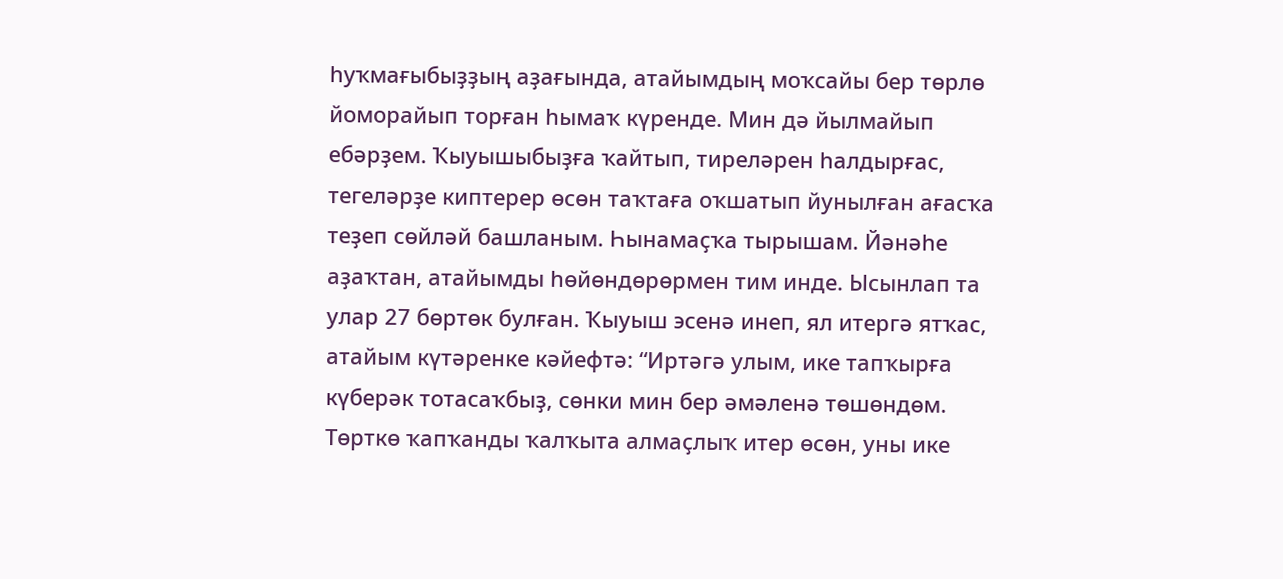һуҡмағыбыҙҙың аҙағында, атайымдың моҡсайы бер төрлө йоморайып торған һымаҡ күренде. Мин дә йылмайып ебәрҙем. Ҡыуышыбыҙға ҡайтып, тиреләрен һалдырғас, тегеләрҙе киптерер өсөн таҡтаға оҡшатып йунылған ағасҡа теҙеп сөйләй башланым. Һынамаҫҡа тырышам. Йәнәһе аҙаҡтан, атайымды һөйөндөрөрмен тим инде. Ысынлап та улар 27 бөртөк булған. Ҡыуыш эсенә инеп, ял итергә ятҡас, атайым күтәренке кәйефтә: “Иртәгә улым, ике тапҡырға күберәк тотасаҡбыҙ, сөнки мин бер әмәленә төшөндөм. Төрткө ҡапҡанды ҡалҡыта алмаҫлыҡ итер өсөн, уны ике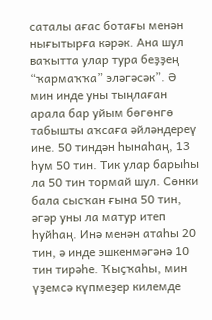саталы ағас ботағы менән нығытырға кәрәк. Ана шул ваҡытта улар тура беҙҙең “ҡармаҡҡа” эләгәсәк”. Ә мин инде уны тыңлаған арала бар уйым бөгөнгө табышты аҡсаға әйләндереү ине. 50 тиндән һынаһаң, 13 һум 50 тин. Тик улар барыһы ла 50 тин тормай шул. Сөнки бала сысҡан ғына 50 тин, әгәр уны ла матур итеп һуйһаң. Инә менән атаһы 20 тин, ә инде эшкенмәгәнә 10 тин тирәһе. Ҡыҫҡаһы, мин үҙемсә күпмеҙер килемде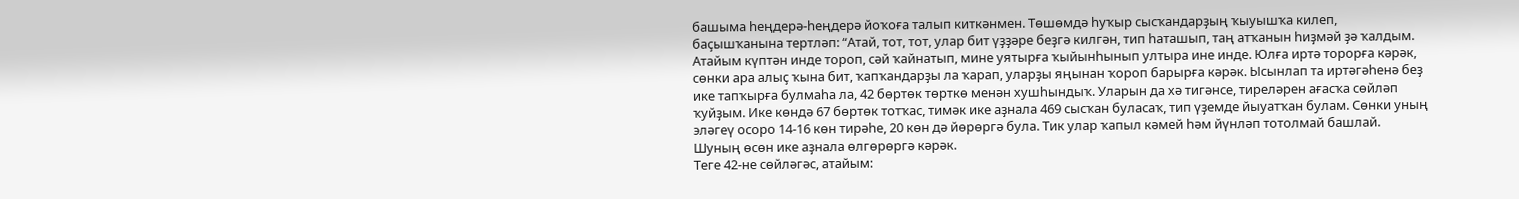башыма һеңдерә-һеңдерә йоҡоға талып киткәнмен. Төшөмдә һуҡыр сысҡандарҙың ҡыуышҡа килеп, баҫышҡанына тертләп: “Атай, тот, тот, улар бит үҙҙәре беҙгә килгән, тип һаташып, таң атҡанын һиҙмәй ҙә ҡалдым.
Атайым күптән инде тороп, сәй ҡайнатып, мине уятырға ҡыйынһынып ултыра ине инде. Юлға иртә торорға кәрәк, сөнки ара алыҫ ҡына бит, ҡапҡандарҙы ла ҡарап, уларҙы яңынан ҡороп барырға кәрәк. Ысынлап та иртәгәһенә беҙ ике тапҡырға булмаһа ла, 42 бөртөк төрткө менән хушһындыҡ. Уларын да хә тигәнсе, тиреләрен ағасҡа сөйләп ҡуйҙым. Ике көндә 67 бөртөк тотҡас, тимәк ике аҙнала 469 сысҡан буласаҡ, тип үҙемде йыуатҡан булам. Сөнки уның эләгеү осоро 14-16 көн тирәһе, 20 көн дә йөрөргә була. Тик улар ҡапыл кәмей һәм йүнләп тотолмай башлай. Шуның өсөн ике аҙнала өлгөрөргә кәрәк.
Теге 42-не сөйләгәс, атайым: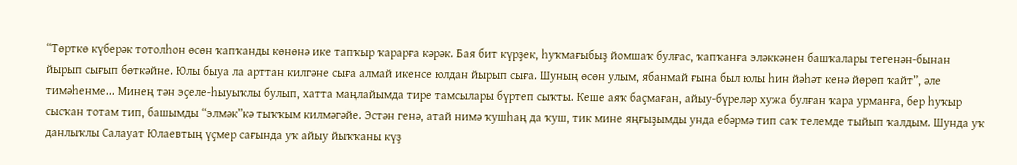“Төрткө күберәк тотолһон өсөн ҡапҡанды көнөнә ике тапҡыр ҡарарға кәрәк. Бая бит күрҙек, һуҡмағыбыҙ йомшаҡ булғас, ҡапҡанға эләккәнен башҡалары тегенән-бынан йырып сығып бөткәйне. Юлы быуа ла арттан килгәне сыға алмай икенсе юлдан йырып сыға. Шуның өсөн улым, ябанмай ғына был юлы һин йәһәт кенә йөрөп ҡайт”, әле тимәһенме... Минең тән эҫеле-һыуыҡлы булып, хатта маңлайымда тире тамсылары бүртеп сыҡты. Кеше аяҡ баҫмаған, айыу-бүреләр хужа булған ҡара урманға, бер һуҡыр сысҡан тотам тип, башымды “элмәк”кә тыҡҡым килмәгәйе. Эстән генә, атай нимә ҡушһаң да ҡуш, тик мине яңғыҙымды унда ебәрмә тип саҡ телемде тыйып ҡалдым. Шунда уҡ данлыҡлы Салауат Юлаевтың үҫмер сағында уҡ айыу йыҡҡаны күҙ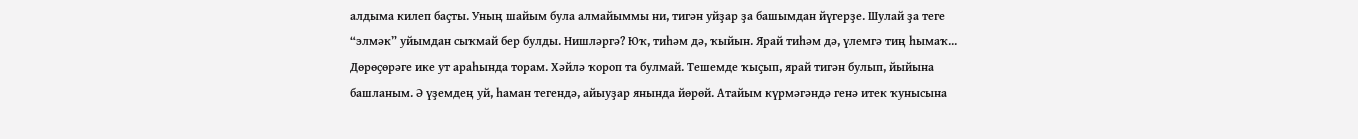алдыма килеп баҫты. Уның шайым була алмайыммы ни, тигән уйҙар ҙа башымдан йүгерҙе. Шулай ҙа теге “элмәк” уйымдан сыҡмай бер булды. Нишләргә? Юҡ, тиһәм дә, ҡыйын. Ярай тиһәм дә, үлемгә тиң һымаҡ... Дөрөҫөрәге ике ут араһында торам. Хәйлә ҡороп та булмай. Тешемде ҡыҫып, ярай тигән булып, йыйына башланым. Ә үҙемдең уй, һаман тегендә, айыуҙар янында йөрөй. Атайым күрмәгәндә генә итек ҡунысына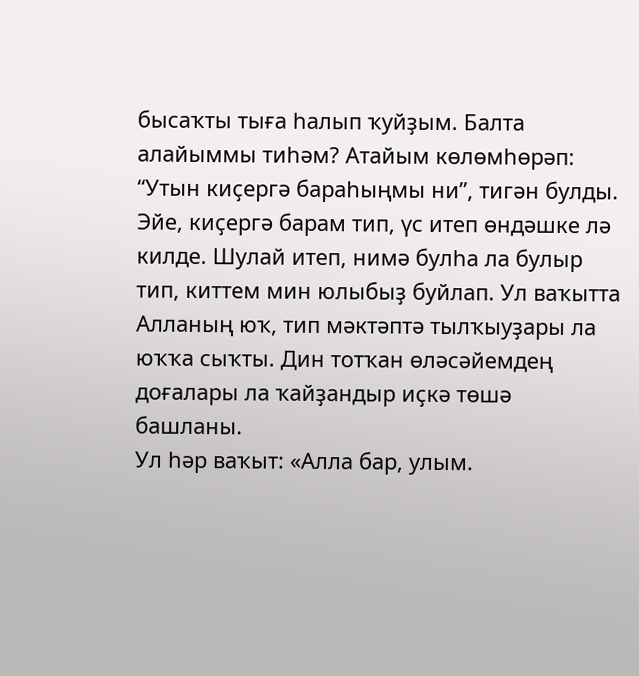бысаҡты тыға һалып ҡуйҙым. Балта алайыммы тиһәм? Атайым көлөмһөрәп: “Утын киҫергә бараһыңмы ни”, тигән булды. Эйе, киҫергә барам тип, үс итеп өндәшке лә килде. Шулай итеп, нимә булһа ла булыр тип, киттем мин юлыбыҙ буйлап. Ул ваҡытта Алланың юҡ, тип мәктәптә тылҡыуҙары ла юҡҡа сыҡты. Дин тотҡан өләсәйемдең доғалары ла ҡайҙандыр иҫкә төшә башланы.
Ул һәр ваҡыт: «Алла бар, улым.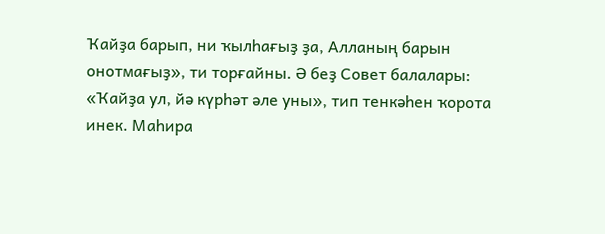Ҡайҙа барып, ни ҡылһағыҙ ҙа, Алланың барын онотмағыҙ», ти торғайны. Ә беҙ Совет балалары: «Ҡайҙа ул, йә күрһәт әле уны», тип тенкәһен ҡорота инек. Маһира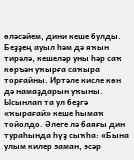өләсәйем, дини кеше булды. Беҙҙең ауыл һәм дә яҡын тирәлә, кешеләр уны һәр саҡ көръән уҡырға саҡыра торғайны. Иртәле кисле көн дә намаҙдарын уҡыны. Ысынлап та ул беҙгә «ҡырағай» кеше һымаҡ тойолдо. Әлеге лә баяғы дин тураһында һүҙ сыҡһа: «Бына улым килер заман, эсәр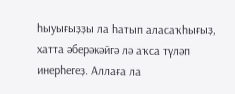һыуығыҙҙы ла һатып аласаҡһығыҙ, хатта әберәкәйгә лә аҡса түләп инерһегеҙ. Аллаға ла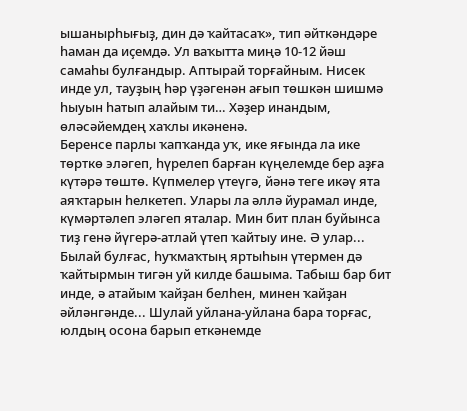ышанырһығыҙ, дин дә ҡайтасаҡ», тип әйткәндәре һаман да иҫемдә. Ул ваҡытта миңә 10-12 йәш самаһы булғандыр. Аптырай торғайным. Нисек инде ул, тауҙың һәр үҙәгенән ағып төшкән шишмә һыуын һатып алайым ти… Хәҙер инандым, өләсәйемдең хаҡлы икәненә.
Беренсе парлы ҡапҡанда уҡ, ике яғында ла ике төрткө эләгеп, һүрелеп барған күңелемде бер аҙға күтәрә төштө. Күпмелер үтеүгә, йәнә теге икәү ята аяҡтарын һелкетеп. Улары ла әллә йурамал инде, күмәртәлеп эләгеп яталар. Мин бит план буйынса тиҙ генә йүгерә-атлай үтеп ҡайтыу ине. Ә улар... Былай булғас, һуҡмаҡтың яртыһын үтермен дә ҡайтырмын тигән уй килде башыма. Табыш бар бит инде, ә атайым ҡайҙан белһен, минен ҡайҙан әйләнгәнде... Шулай уйлана-уйлана бара торғас, юлдың осона барып еткәнемде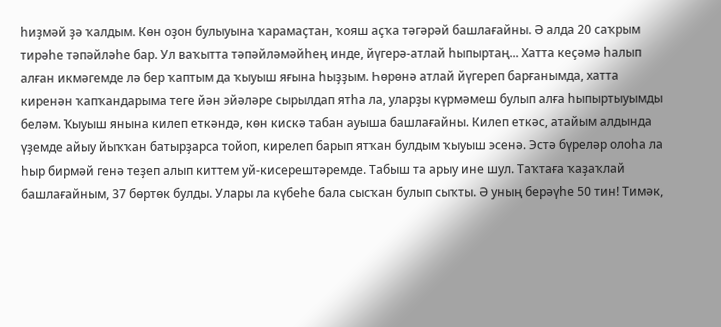һиҙмәй ҙә ҡалдым. Көн оҙон булыуына ҡарамаҫтан, ҡояш аҫҡа тәгәрәй башлағайны. Ә алда 20 саҡрым тирәһе тәпәйләһе бар. Ул ваҡытта тәпәйләмәйһең инде, йүгерә-атлай һыпыртаң... Хатта кеҫәмә һалып алған икмәгемде лә бер ҡаптым да ҡыуыш яғына һыҙҙым. Һөрөнә атлай йүгереп барғанымда, хатта киренән ҡапҡандарыма теге йән эйәләре сырылдап ятһа ла, уларҙы күрмәмеш булып алға һыпыртыуымды беләм. Ҡыуыш янына килеп еткәндә, көн кискә табан ауыша башлағайны. Килеп еткәс, атайым алдында үҙемде айыу йыҡҡан батырҙарса тойоп, кирелеп барып ятҡан булдым ҡыуыш эсенә. Эстә бүреләр олоһа ла һыр бирмәй генә теҙеп алып киттем уй-кисерештәремде. Табыш та арыу ине шул. Таҡтаға ҡаҙаҡлай башлағайным, 37 бөртөк булды. Улары ла күбеһе бала сысҡан булып сыҡты. Ә уның берәүһе 50 тин! Тимәк,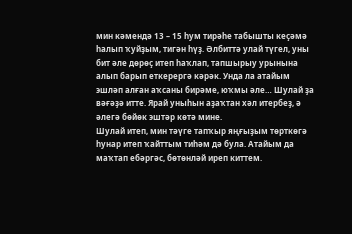мин кәмендә 13 – 15 һум тирәһе табышты кеҫәмә һалып ҡуйҙым, тигән һүҙ. Әлбиттә улай түгел, уны бит әле дөрөҫ итеп һаҡлап, тапшырыу урынына алып барып еткерергә кәрәк. Унда ла атайым эшләп алған аҡсаны бирәме, юҡмы әле… Шулай ҙа вәғәҙә итте. Ярай уныһын аҙаҡтан хәл итербеҙ, ә әлегә бөйөк эштәр көтә мине.
Шулай итеп, мин тәүге тапҡыр яңғыҙым төрткөгә һунар итеп ҡайттым тиһәм дә була. Атайым да маҡтап ебәргәс, бөтөнләй иреп киттем.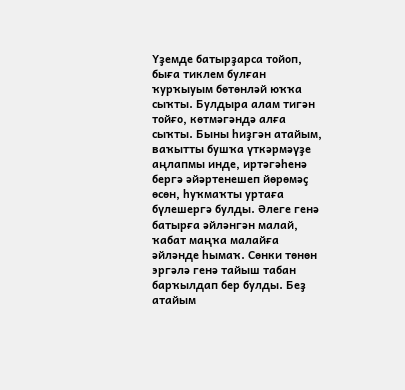Үҙемде батырҙарса тойоп, быға тиклем булған ҡурҡыуым бөтөнләй юҡҡа сыҡты. Булдыра алам тигән тойғо, көтмәгәндә алға сыҡты. Быны һиҙгән атайым, ваҡытты бушҡа үткәрмәүҙе аңлапмы инде, иртәгәһенә бергә әйәртенешеп йөрөмәҫ өсөн, һуҡмаҡты уртаға бүлешергә булды. Әлеге генә батырға әйләнгән малай, ҡабат маңҡа малайға әйләнде һымаҡ. Сөнки төнөн эргәлә генә тайыш табан барҡылдап бер булды. Беҙ атайым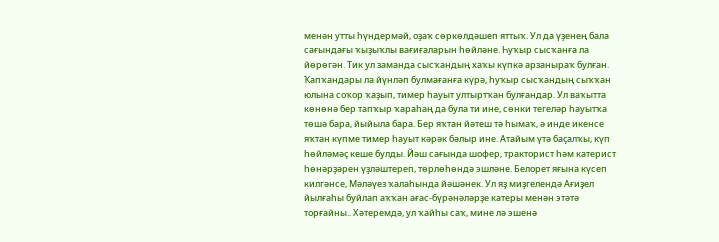менән утты һүндермәй, оҙаҡ сөркөлдәшеп яттыҡ. Ул да үҙенең бала сағындағы ҡыҙыҡлы вағиғаларын һөйләне. Һуҡыр сысҡанға ла йөрөгән. Тик ул заманда сысҡандың хаҡы күпкә арзаныраҡ булған. Ҡапҡандары ла йүнләп булмағанға күрә, һуҡыр сысҡандың сыҡҡан юлына соҡор ҡаҙып, тимер һауыт ултыртҡан булғандар. Ул ваҡытта көнөнә бер тапҡыр ҡараһаң да була ти ине, сөнки тегеләр һауытҡа төшә бара, йыйыла бара. Бер яҡтан йәтеш тә һымаҡ, ә инде икенсе яҡтан күпме тимер һауыт кәрәк бәлыр ине. Атайым үтә баҫалҡы, күп һөйләмәҫ кеше булды. Йәш сағында шофер, тракторист һәм катерист һөнәрҙәрен үҙләштереп, төрлөһөндә эшләне. Белорет яғына күсеп килгәнсе, Мәләүез ҡалаһында йәшәнек. Ул яҙ миҙгелендә Ағиҙел йылғаһы буйлап аҡҡан ағас-бүрәнәләрҙе катеры менән этәтә торғайны.. Хәтеремдә, ул ҡайһы саҡ, мине лә эшенә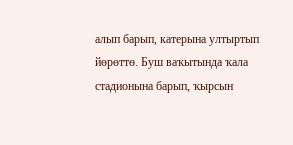алып барып, катерына ултыртып йөрөттө. Буш ваҡытында ҡала стадионына барып, ҡырсын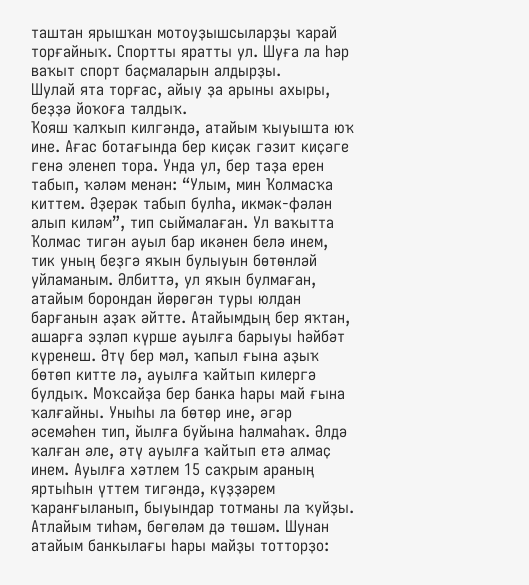таштан ярышҡан мотоуҙышсыларҙы ҡарай торғайныҡ. Спортты яратты ул. Шуға ла һәр ваҡыт спорт баҫмаларын алдырҙы.
Шулай ята торғас, айыу ҙа арыны ахыры, беҙҙә йоҡоға талдыҡ.
Ҡояш ҡалҡып килгәндә, атайым ҡыуышта юҡ ине. Ағас ботағында бер киҫәк гәзит киҫәге генә эленеп тора. Унда ул, бер таҙа ерен табып, ҡәләм менән: “Улым, мин Ҡолмасҡа киттем. Әҙерәк табып булһа, икмәк-фәлән алып киләм”, тип сыймалаған. Ул ваҡытта Ҡолмас тигән ауыл бар икәнен белә инем, тик уның беҙгә яҡын булыуын бөтөнләй уйламаным. Әлбиттә, ул яҡын булмаған, атайым борондан йөрөгән туры юлдан барғанын аҙаҡ әйтте. Атайымдың бер яҡтан, ашарға эҙләп күрше ауылға барыуы һәйбәт күренеш. Әтү бер мәл, ҡапыл ғына аҙыҡ бөтөп китте лә, ауылға ҡайтып килергә булдыҡ. Моҡсайҙа бер банка һары май ғына ҡалғайны. Уныһы ла бөтөр ине, әгәр әсемәһен тип, йылға буйына һалмаһаҡ. Әлдә ҡалған әле, әтү ауылға ҡайтып етә алмаҫ инем. Ауылға хәтлем 15 саҡрым араның яртыһын үттем тигәндә, күҙҙәрем ҡаранғыланып, быуындар тотманы ла ҡуйҙы. Атлайым тиһәм, бөгөләм дә төшәм. Шунан атайым банкылағы һары майҙы тотторҙо: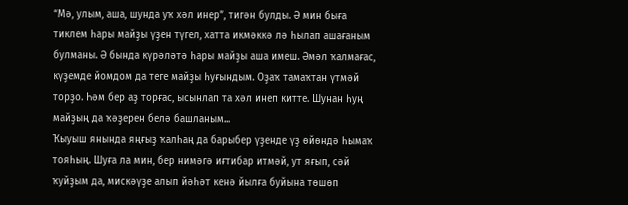“Мә, улым, аша, шунда уҡ хәл инер”, тигән булды. Ә мин быға тиклем һары майҙы үҙен түгел, хатта икмәккә лә һылап ашағаным булманы. Ә бында күрәләтә һары майҙы аша имеш. Әмәл ҡалмағас, күҙемде йомдом да теге майҙы һуғындым. Оҙаҡ тамаҡтан үтмәй торҙо. Һәм бер аҙ торғас, ысынлап та хәл инеп китте. Шунан һуң майҙың да ҡәҙерен белә башланым...
Ҡыуыш янында яңғыҙ ҡалһаң да барыбер үҙенде үҙ өйөндә һымаҡ тояһың. Шуға ла мин, бер нимәгә иғтибар итмәй, ут яғып, сәй ҡуйҙым да, мискәүҙе алып йәһәт кенә йылға буйына төшөп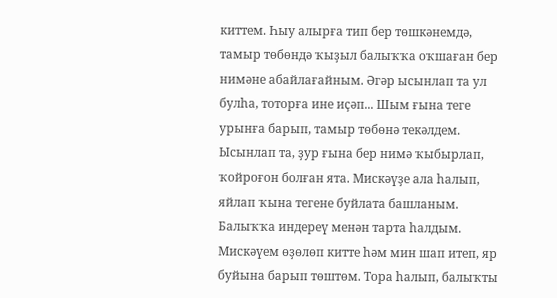киттем. Һыу алырға тип бер төшкәнемдә, тамыр төбөндә ҡыҙыл балыҡҡа оҡшаған бер нимәне абайлағайным. Әгәр ысынлап та ул булһа, тоторға ине иҫәп... Шым ғына теге урынға барып, тамыр төбөнә текәлдем. Ысынлап та, ҙур ғына бер нимә ҡыбырлап, ҡойроғон болған ята. Мискәүҙе ала һалып, яйлап ҡына тегене буйлата башланым. Балыҡҡа индереү менән тарта һалдым. Мискәүем өҙөлөп китте һәм мин шап итеп, яр буйына барып төштөм. Тора һалып, балыҡты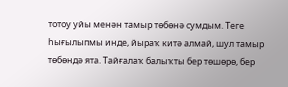тотоу уйы менән тамыр төбөнә сумдым. Теге һығылыпмы инде, йыраҡ китә алмай, шул тамыр төбөндә ята. Тайғалаҡ балыҡты бер төшөрө, бер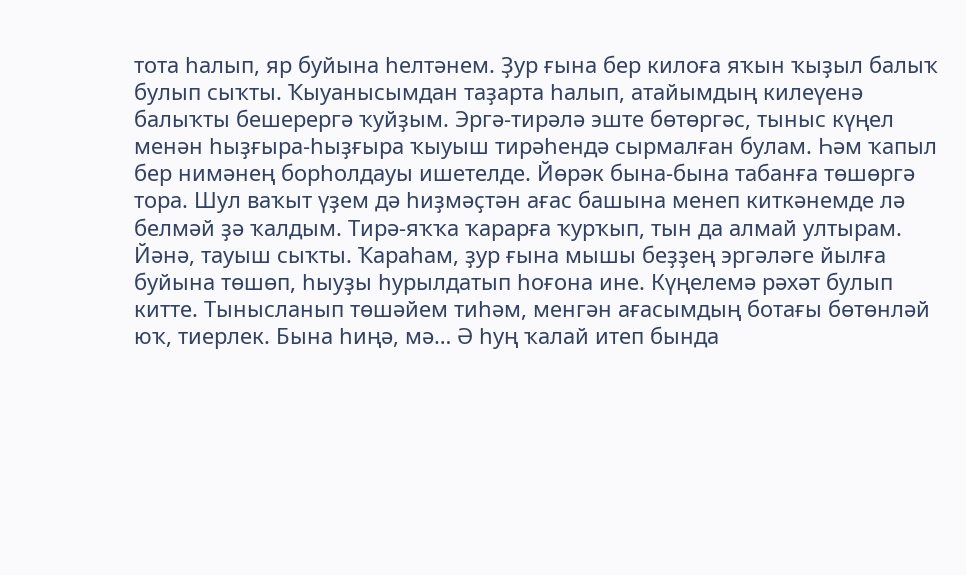тота һалып, яр буйына һелтәнем. Ҙур ғына бер килоға яҡын ҡыҙыл балыҡ булып сыҡты. Ҡыуанысымдан таҙарта һалып, атайымдың килеүенә балыҡты бешерергә ҡуйҙым. Эргә-тирәлә эште бөтөргәс, тыныс күңел менән һыҙғыра-һыҙғыра ҡыуыш тирәһендә сырмалған булам. Һәм ҡапыл бер нимәнең борһолдауы ишетелде. Йөрәк бына-бына табанға төшөргә тора. Шул ваҡыт үҙем дә һиҙмәҫтән ағас башына менеп киткәнемде лә белмәй ҙә ҡалдым. Тирә-яҡҡа ҡарарға ҡурҡып, тын да алмай ултырам. Йәнә, тауыш сыҡты. Ҡараһам, ҙур ғына мышы беҙҙең эргәләге йылға буйына төшөп, һыуҙы һурылдатып һоғона ине. Күңелемә рәхәт булып китте. Тынысланып төшәйем тиһәм, менгән ағасымдың ботағы бөтөнләй юҡ, тиерлек. Бына һиңә, мә… Ә һуң ҡалай итеп бында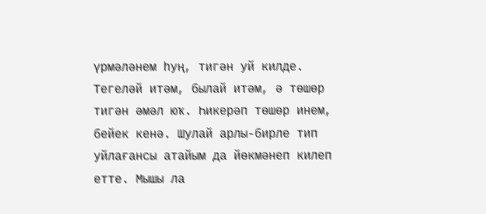үрмәләнем һуң, тигән уй килде. Тегеләй итәм, былай итәм, ә төшөр тигән әмәл юҡ. Һикерәп төшөр инем, бейек кенә. Шулай арлы-бирле тип уйлағансы атайым да йөкмәнеп килеп етте. Мышы ла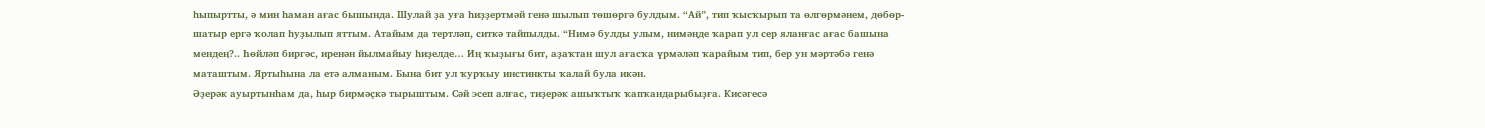һыпыртты, ә мин һаман ағас бышында. Шулай ҙа уға һиҙҙертмәй генә шылып төшөргә булдым. “Ай”, тип ҡысҡырып та өлгөрмәнем, дөбөр-шатыр ергә ҡолап һуҙылып яттым. Атайым да тертләп, ситкә тайпылды. “Нимә булды улым, нимәңде ҡарап ул сер яланғас ағас башына мендең?.. Һөйләп биргәс, иренән йылмайыу һиҙелде… Иң ҡыҙығы бит, аҙаҡтан шул ағасҡа үрмәләп ҡарайым тип, бер ун мәртәбә генә маташтым. Яртыһына ла етә алманым. Бына бит ул ҡурҡыу инстинкты ҡалай була икән.
Әҙерәк ауыртынһам да, һыр бирмәҫкә тырыштым. Сәй эсеп алғас, тиҙерәк ашыҡтыҡ ҡапҡандарыбыҙға. Кисәгесә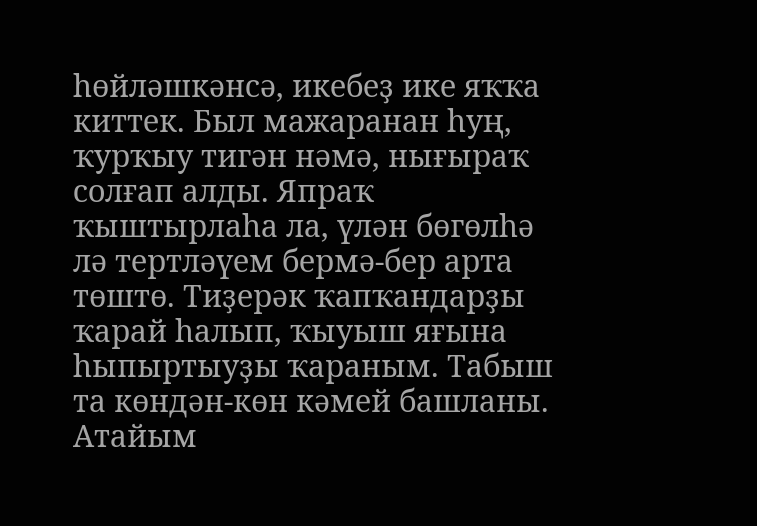һөйләшкәнсә, икебеҙ ике яҡҡа киттек. Был мажаранан һуң, ҡурҡыу тигән нәмә, нығыраҡ солғап алды. Япраҡ ҡыштырлаһа ла, үлән бөгөлһә лә тертләүем бермә-бер арта төштө. Тиҙерәк ҡапҡандарҙы ҡарай һалып, ҡыуыш яғына һыпыртыуҙы ҡараным. Табыш та көндән-көн кәмей башланы. Атайым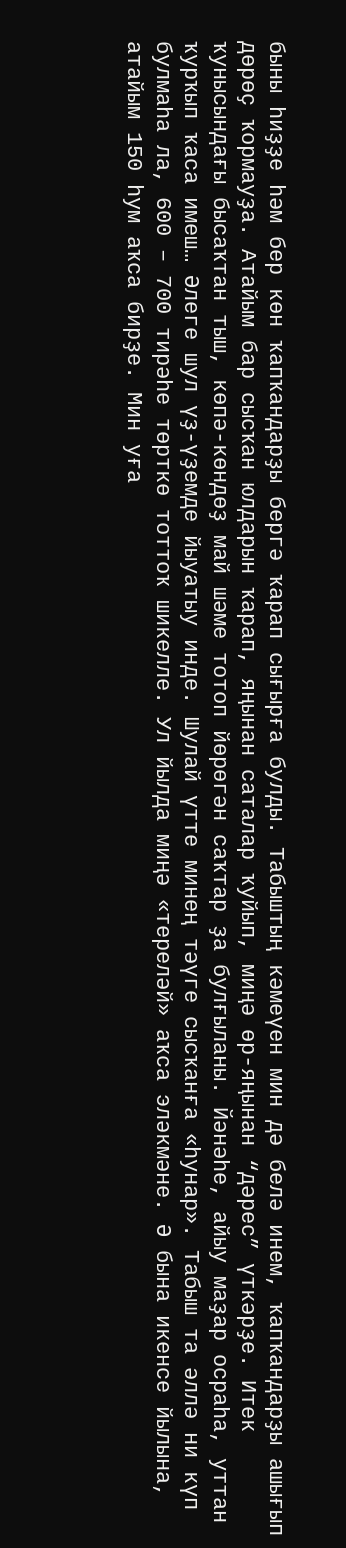быны һиҙҙе һәм бер көн ҡапҡандарҙы бергә ҡарап сығырға булды. Табыштың кәмеүен мин дә белә инем, ҡапҡандарҙы ашығып дөрөҫ ҡормауҙа. Атайым бар сысҡан юлдарын ҡарап, яңынан саталар ҡуйып, миңә өр-яңынан “дәрес” үткәрҙе. Итек ҡунысындағы бысаҡтан тыш, көпә-көндөҙ май шәме тотоп йөрөгән саҡтар ҙа булғыланы. Йәнәһе, айыу маҙар осраһа, уттан ҡурҡып ҡаса имеш… Әлеге шул үҙ-үҙемде йыуатыу инде. Шулай үтте минең тәүге сысҡанға «һунар». Табыш та әллә ни күп булмаһа ла, 600 – 700 тирәһе төрткө тоттоҡ шикелле. Ул йылда миңә «тереләй» аҡса эләкмәне. Ә бына икенсе йылына, атайым 150 һум аҡса бирҙе. Мин уға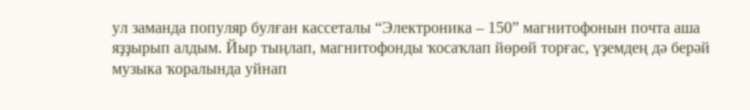ул заманда популяр булған кассеталы “Электроника – 150” магнитофонын почта аша яҙҙырып алдым. Йыр тыңлап, магнитофонды ҡосаҡлап йөрөй торғас, үҙемдең дә берәй музыка ҡоралында уйнап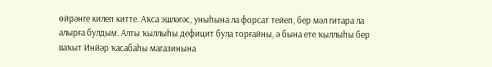өйрәнге килеп китте. Аҡса эшләгәс, уныһына ла форсат тейеп, бер мәл гитара ла алырға булдым. Алты ҡыллыһы дефицит була торғайны, ә бына ете ҡыллыһы бер ваҡыт Инйәр ҡасабаһы магазинына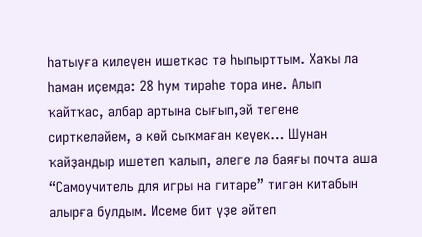һатыуға килеүен ишеткәс тә һыпырттым. Хаҡы ла һаман иҫемдә: 28 һум тирәһе тора ине. Алып ҡайтҡас, албар артына сығып,эй тегене сирткеләйем, ә көй сыҡмаған кеүек… Шунан ҡайҙандыр ишетеп ҡалып, әлеге лә баяғы почта аша “Самоучитель для игры на гитаре” тигән китабын алырға булдым. Исеме бит үҙе әйтеп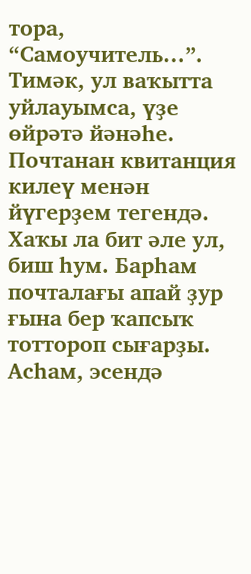тора, “Самоучитель…”. Тимәк, ул ваҡытта уйлауымса, үҙе өйрәтә йәнәһе. Почтанан квитанция килеү менән йүгерҙем тегендә. Хаҡы ла бит әле ул, биш һум. Барһам почталағы апай ҙур ғына бер ҡапсыҡ тоттороп сығарҙы. Асһам, эсендә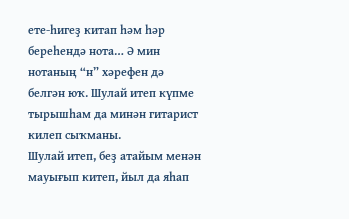ете-һигеҙ китап һәм һәр береһендә нота… Ә мин нотаның “н” хәрефен дә белгән юҡ. Шулай итеп күпме тырышһам да минән гитарист килеп сыҡманы.
Шулай итеп, беҙ атайым менән мауығып китеп, йыл да яһап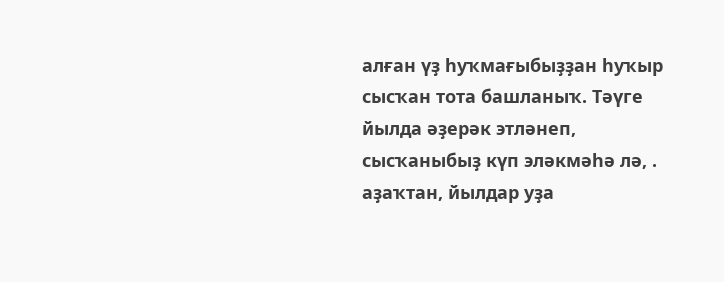алған үҙ һуҡмағыбыҙҙан һуҡыр сысҡан тота башланыҡ. Тәүге йылда әҙерәк этләнеп, сысҡаныбыҙ күп эләкмәһә лә, . аҙаҡтан, йылдар уҙа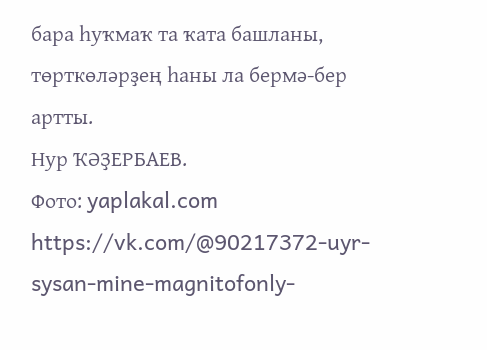бара һуҡмаҡ та ҡата башланы, төрткөләрҙең һаны ла бермә-бер артты.
Нур ҠӘҘЕРБАЕВ.
Фото: yaplakal.com
https://vk.com/@90217372-uyr-sysan-mine-magnitofonly-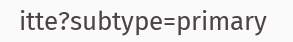itte?subtype=primary